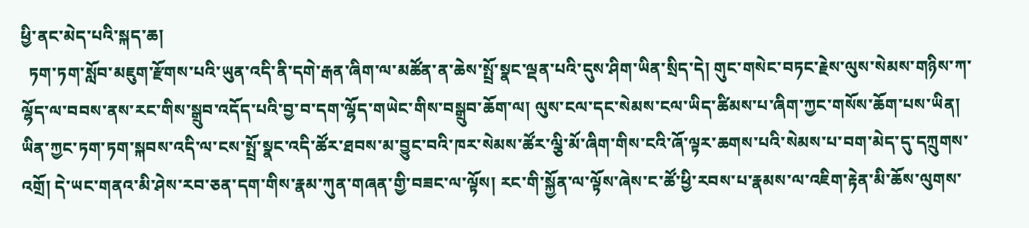ཕྱི་ནང་མེད་པའི་སྐད་ཆ།
  ཏག་ཏག་སློབ་མཇུག་རྫོགས་པའི་ཡུན་འདི་ནི་དགེ་རྒན་ཞིག་ལ་མཚོན་ན་ཆེས་སྤྲོ་སྣང་ལྡན་པའི་དུས་ཤིག་ཡིན་སྲིད་དེ། གུང་གསེང་བཏང་རྗེས་ལུས་སེམས་གཉིས་ཀ་ལྷོད་ལ་བབས་ནས་རང་གིས་སྒྲུབ་འདོད་པའི་བྱ་བ་དག་ལྷོད་གཡེང་གིས་བསྒྲུབ་ཆོག་ལ། ལུས་ངལ་དང་སེམས་ངལ་ཡིད་ཚིམས་པ་ཞིག་ཀྱང་གསོས་ཆོག་པས་ཡིན། ཡིན་ཀྱང་ཏག་ཏག་སྐབས་འདི་ལ་ངས་སྤྲོ་སྣང་འདི་ཚོར་ཐབས་མ་བྱུང་བའི་ཁར་སེམས་ཚོར་ལྕི་མོ་ཞིག་གིས་ངའི་ཞོ་ལྟར་ཆགས་པའི་སེམས་པ་བག་མེད་དུ་དཀྲུགས་འགྲོ། དེ་ཡང་གནའ་མི་ཤེས་རབ་ཅན་དག་གིས་རྣམ་ཀུན་གཞན་གྱི་བཟང་ལ་ལྟོས། རང་གི་སྐྱོན་ལ་ལྟོས་ཞེས་ང་ཚོ་ཕྱི་རབས་པ་རྣམས་ལ་འཇིག་རྟེན་མི་ཆོས་ལུགས་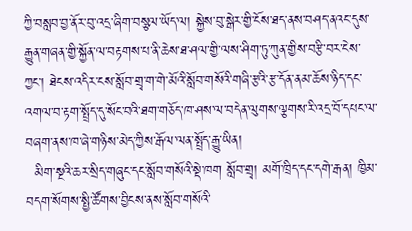ཀྱི་བསླབ་བྱ་ནོར་བུ་འདྲ་ཞིག་བསྩལ་ཡོད་ལ། སྐྱེས་བུ་སྒེར་གྱི་ངོས་ཐད་ནས་བཤད་ནའང་དུས་རྒྱུན་གཞན་གྱི་སྐྱོན་ལ་བརྟགས་པ་ནི་ཆེས་ཐ་ཤལ་གྱི་ལས་ཤིག་ཏུ་ཀུན་གྱིས་བརྩི་བར་ངེས་ཀྱང་། ཐེངས་འདིར་ངས་སློབ་གྲྭ་ག་གེ་མོའི་སློབ་གསོའི་གཞི་རྩའི་རྩ་དོན་ནམ་ཆོས་ཉིད་དང་འགལ་བ་རྟག་སྤྲོད་དུ་སོང་བའི་ཐག་གཅོད་ཁ་ཤས་ལ་བདེན་ལུགས་ལྕགས་རི་འདྲ་བོ་དཔང་ལ་བཞག་ནས་ཁ་ཞེ་གཉིས་མེད་ཀྱིས་རྒོལ་ལན་སྤྲོད་རྒྱུ་ཡིན།
  མིག་སྔའི་ཆར་སྲིད་གཞུང་དང་སློབ་གསོའི་སྡེ་ཁག སློབ་གྲྭ། མགོ་ཁྲིད་དང་དགེ་རྒན། ཁྱིམ་བདག་སོགས་སྤྱི་ཚོགས་བྱིངས་ནས་སློབ་གསོའི་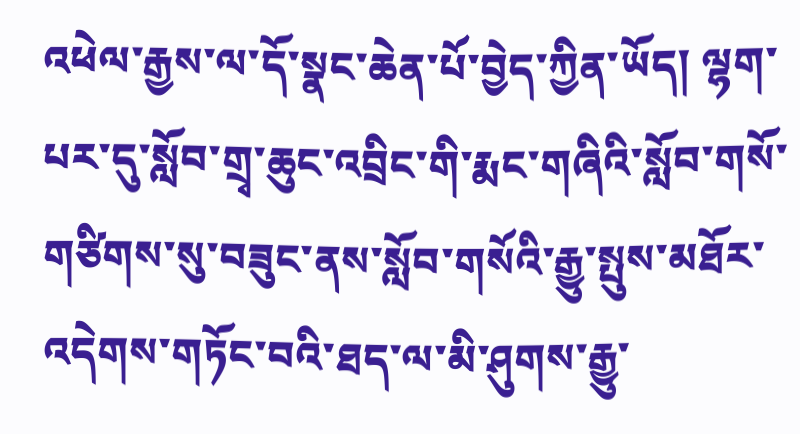འཕེལ་རྒྱས་ལ་དོ་སྣང་ཆེན་པོ་བྱེད་ཀྱིན་ཡོད། ལྷག་པར་དུ་སློབ་གྲྭ་ཆུང་འབྲིང་གི་རྨང་གཞིའི་སློབ་གསོ་གཙིགས་སུ་བཟུང་ནས་སློབ་གསོའི་རྒྱུ་སྤུས་མཐོར་འདེགས་གཏོང་བའི་ཐད་ལ་མི་ཤུགས་རྒྱུ་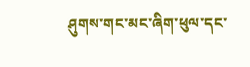ཤུགས་གང་མང་ཞིག་ཕུལ་དང་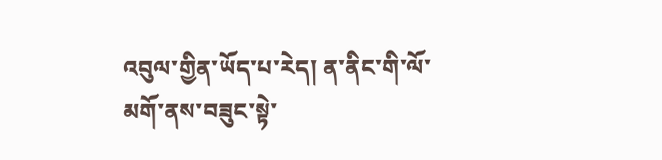འབུལ་གྱིན་ཡོད་པ་རེད། ན་ནིང་གི་ལོ་མགོ་ནས་བཟུང་སྟེ་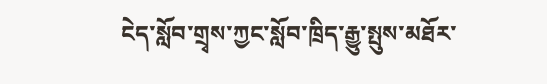ངེད་སློབ་གྲྭས་ཀྱང་སློབ་ཁྲིད་རྒྱུ་སྤུས་མཐོར་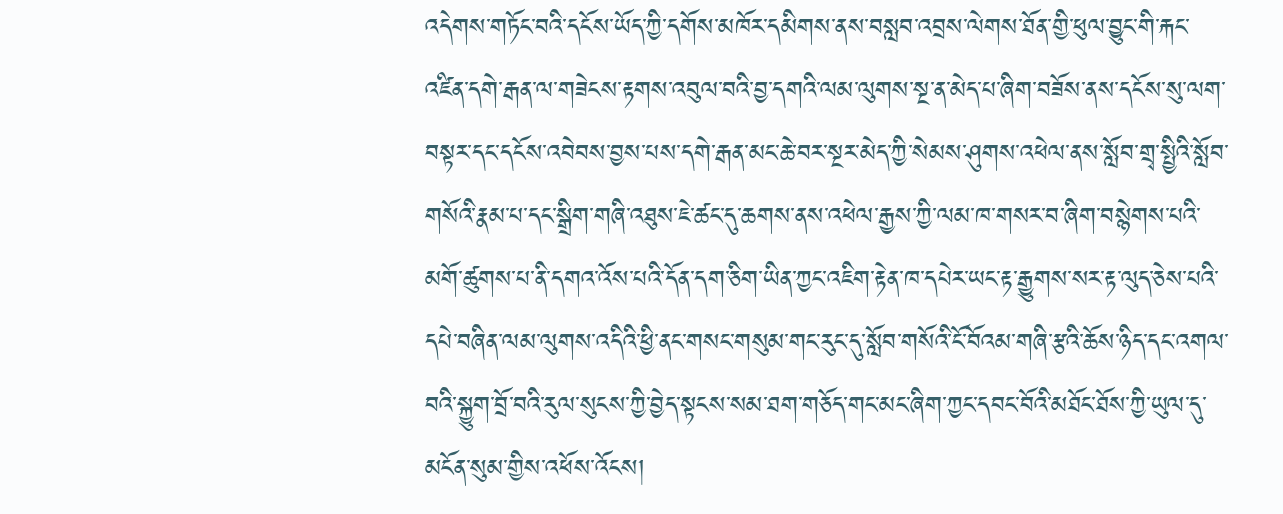འདེགས་གཏོང་བའི་དངོས་ཡོད་ཀྱི་དགོས་མཁོར་དམིགས་ནས་བསླབ་འབྲས་ལེགས་ཐོན་གྱི་ཕུལ་བྱུང་གི་རྐང་འཛིན་དགེ་རྒན་ལ་གཟེངས་རྟགས་འབུལ་བའི་བྱ་དགའི་ལམ་ལུགས་སྔ་ན་མེད་པ་ཞིག་བཟོས་ནས་དངོས་སུ་ལག་བསྟར་དང་དངོས་འབེབས་བྱས་པས་དགེ་རྒན་མང་ཆེ་བར་སྔར་མེད་ཀྱི་སེམས་ཤུགས་འཕེལ་ནས་སློབ་གྲྭ་སྤྱིའི་སློབ་གསོའི་རྣམ་པ་དང་སྒྲིག་གཞི་འཐུས་ཇེ་ཚང་དུ་ཆགས་ནས་འཕེལ་རྒྱས་ཀྱི་ལམ་ཁ་གསར་བ་ཞིག་བསྙེགས་པའི་མགོ་ཚུགས་པ་ནི་དགའ་འོས་པའི་དོན་དག་ཅིག་ཡིན་ཀྱང་འཇིག་རྟེན་ཁ་དཔེར་ཡང་རྟ་རྒྱུགས་སར་རྟ་ལུད་ཅེས་པའི་དཔེ་བཞིན་ལམ་ལུགས་འདིའི་ཕྱི་ནང་གསང་གསུམ་གང་རུང་དུ་སློབ་གསོའི་ངོ་བོའམ་གཞི་རྩའི་ཆོས་ཉིད་དང་འགལ་བའི་སྐྱུག་བྲོ་བའི་རུལ་སུངས་ཀྱི་བྱེད་སྟངས་སམ་ཐག་གཅོད་གང་མང་ཞིག་ཀྱང་དབང་བོའི་མཐོང་ཐོས་ཀྱི་ཡུལ་དུ་མངོན་སུམ་གྱིས་འཕོས་འོངས།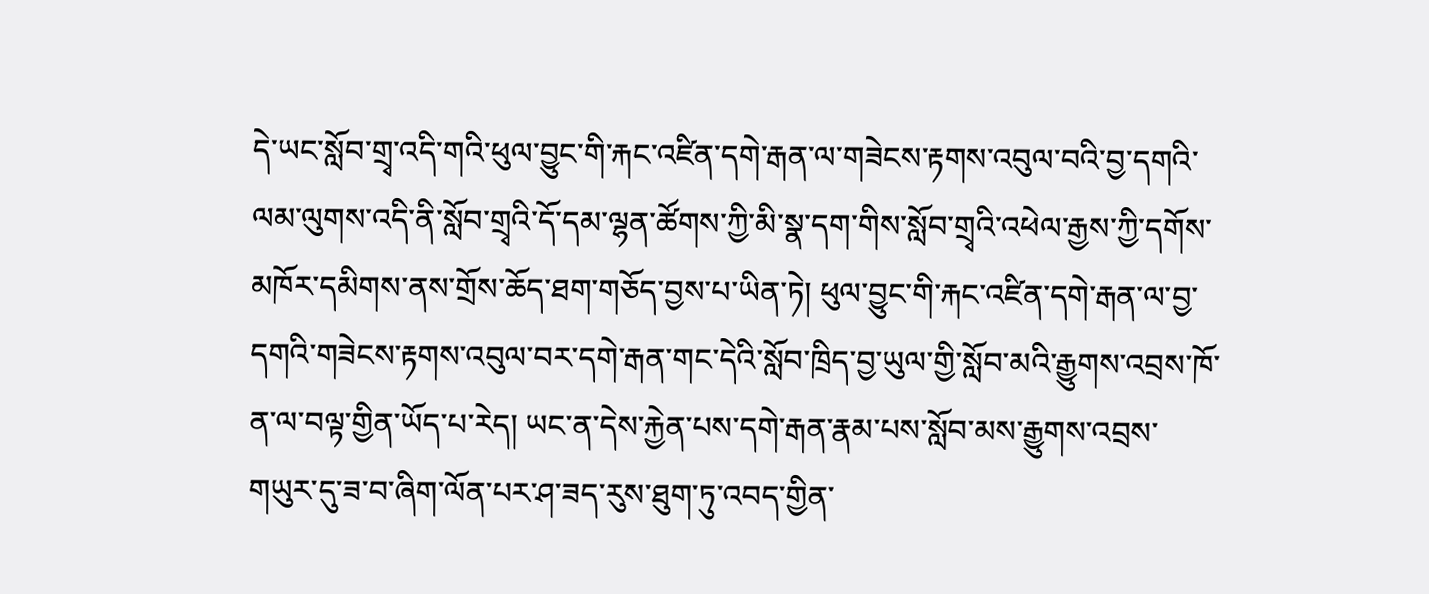དེ་ཡང་སློབ་གྲྭ་འདི་གའི་ཕུལ་བྱུང་གི་རྐང་འཛིན་དགེ་རྒན་ལ་གཟེངས་རྟགས་འབུལ་བའི་བྱ་དགའི་ལམ་ལུགས་འདི་ནི་སློབ་གྲྭའི་དོ་དམ་ལྷན་ཚོགས་ཀྱི་མི་སྣ་དག་གིས་སློབ་གྲྭའི་འཕེལ་རྒྱས་ཀྱི་དགོས་མཁོར་དམིགས་ནས་གྲོས་ཆོད་ཐག་གཅོད་བྱས་པ་ཡིན་ཏེ། ཕུལ་བྱུང་གི་རྐང་འཛིན་དགེ་རྒན་ལ་བྱ་དགའི་གཟེངས་རྟགས་འབུལ་བར་དགེ་རྒན་གང་དེའི་སློབ་ཁྲིད་བྱ་ཡུལ་གྱི་སློབ་མའི་རྒྱུགས་འབྲས་ཁོ་ན་ལ་བལྟ་གྱིན་ཡོད་པ་རེད། ཡང་ན་དེས་རྐྱེན་པས་དགེ་རྒན་རྣམ་པས་སློབ་མས་རྒྱུགས་འབྲས་གཡུར་དུ་ཟ་བ་ཞིག་ལོན་པར་ཤ་ཟད་རུས་ཐུག་ཏུ་འབད་གྱིན་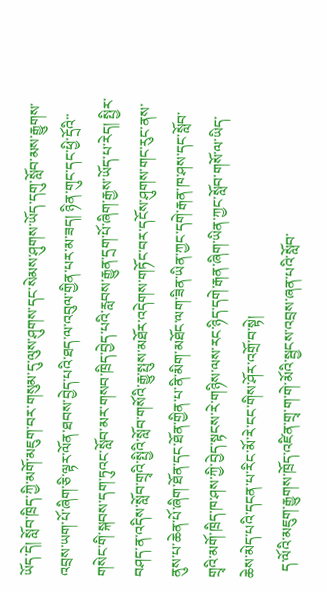ཡོད་དེ། སློབ་ཁྲིད་ཀྱི་མགོ་མཇུག་བར་གསུམ་དུ་ལུས་ཤུགས་དང་སེམས་ཤུགས་ཡོད་དགུ་སློབ་མས་རྒྱུགས་འབྲས་ཡག་པོ་ཞིག་ཅི་ལྟར་ལོན་ཐབས་བྱེད་པའི་ཐད་ལ་འབུལ་གྱིན་པར་མ་ཟད། ཉིན་གུང་དང་ཕྱི་དྲོའི་་གསེང་གི་སྐབས་དག་ཏུའང་སློབ་མར་གསབ་ཁྲིད་བྱེད་པའི་རླབས་རྒྱུན་དྲག་པོ་ཞིག་རྒྱས་ཡོད་པ་རེད། སྤྱིར་བཤད་ན་འདིས་སློབ་གྲྭའི་སྤྱིའི་སློབ་གསོའི་རྒྱུ་སྤུས་མཐོར་འདེགས་གཏོང་བར་དངོས་ཤུགས་གང་རུང་ནས་ནུས་པ་ཆེན་པོ་ཞིག་ཐོན་དང་ཐོན་གྱིན་པ་ནི་མིག་མཐོང་ལག་ཟིན་ཡིན་ཀྱང་དགེ་རྒན་ཁ་ཤས་དང་སློབ་གྲྭའི་མགོ་ཁྲིད་ཁ་ཤས་ཀྱི་བྱེད་སྟངས་རེ་གཉིས་ལས་རང་ཉིད་དགེ་རྒན་ཞིག་ཡིན་ཀྱང་སློབ་གསོ་ལ་ཡིད་ཆེས་མེད་པའི་དངན་པ་རིང་མོ་རེ་ངང་གིས་ཤོར་འགྲོ་བ་སྟེ།
  ད་ལོའི་མཇུག་རྒྱུགས་ཁྲོད་འཛིན་གྲྭ་ག་གེ་མོའི་སྦྱངས་འབྲས་ཞན་པའི་སློབ་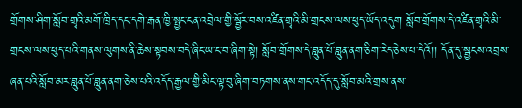གྲོགས་ཤིག་སློབ་གྲྭའི་མགོ་ཁྲིད་དང་དགེ་རྒན་ཁྱི་སྤྱང་ངན་འབྲེལ་གྱི་སྦྱོར་བས་འཛིན་གྲྭའི་མི་གྲངས་ལས་ཕུད་ཡོད་འདུག སློབ་གྲོགས་དེ་འཛིན་གྲྭའི་མི་གྲངས་ལས་ཕུད་པའི་གནས་ལུགས་ནི་ཆེས་སྟབས་བདེ་ཞིང་ཡ་ང་བ་ཞིག་སྟེ། སློབ་གྲོགས་དེ་བླུན་པོ་བླུན་ནག་ཅིག་རེད་ཅེས་པ་དེའོ།། དོན་དུ་སྦྱངས་འབྲས་ཞན་པའི་སློབ་མར་བླུན་པོ་བླུན་ནག་ཅེས་པའི་འདོད་རྒྱལ་གྱི་མིང་ལྟ་བུ་ཞིག་བཏགས་ནས་གང་འདོད་དུ་སློབ་མའི་གྲས་ནས་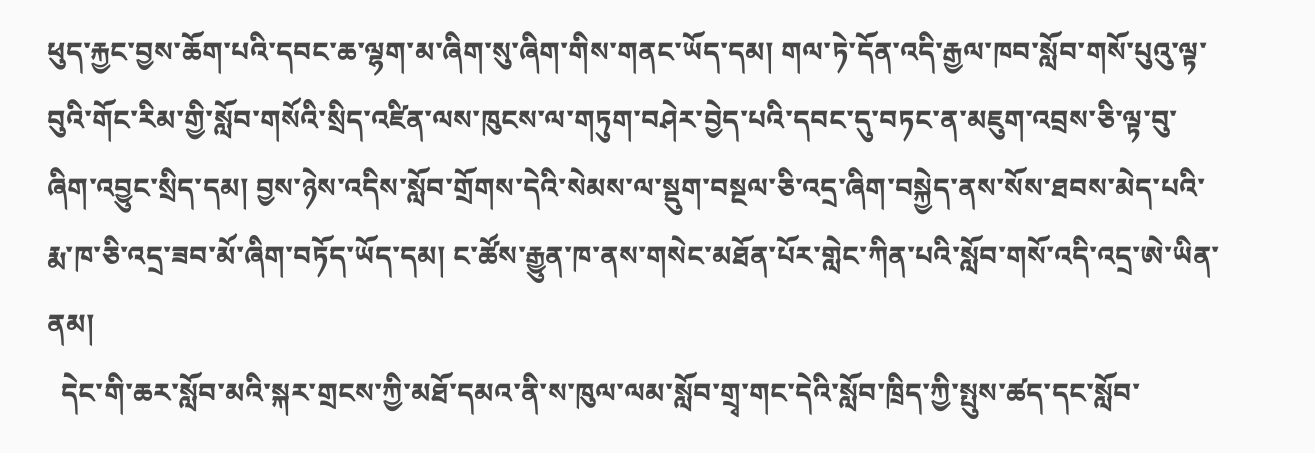ཕུད་རྐྱང་བྱས་ཆོག་པའི་དབང་ཆ་ལྷག་མ་ཞིག་སུ་ཞིག་གིས་གནང་ཡོད་དམ། གལ་ཏེ་དོན་འདི་རྒྱལ་ཁབ་སློབ་གསོ་པུའུ་ལྟ་བུའི་གོང་རིམ་གྱི་སློབ་གསོའི་སྲིད་འཛིན་ལས་ཁུངས་ལ་གཏུག་བཤེར་བྱེད་པའི་དབང་དུ་བཏང་ན་མཇུག་འབྲས་ཅི་ལྟ་བུ་ཞིག་འབྱུང་སྲིད་དམ། བྱས་ཉེས་འདིས་སློབ་གྲོགས་དེའི་སེམས་ལ་སྡུག་བསྔལ་ཅི་འདྲ་ཞིག་བསྐྱེད་ནས་སོས་ཐབས་མེད་པའི་རྨ་ཁ་ཅི་འདྲ་ཟབ་མོ་ཞིག་བཏོད་ཡོད་དམ། ང་ཚོས་རྒྱུན་ཁ་ནས་གསེང་མཐོན་པོར་གླེང་ཀིན་པའི་སློབ་གསོ་འདི་འདྲ་ཨེ་ཡིན་ནམ།
  དེང་གི་ཆར་སློབ་མའི་སྐར་གྲངས་ཀྱི་མཐོ་དམའ་ནི་ས་ཁུལ་ལམ་སློབ་གྲྭ་གང་དེའི་སློབ་ཁྲིད་ཀྱི་སྤུས་ཚད་དང་སློབ་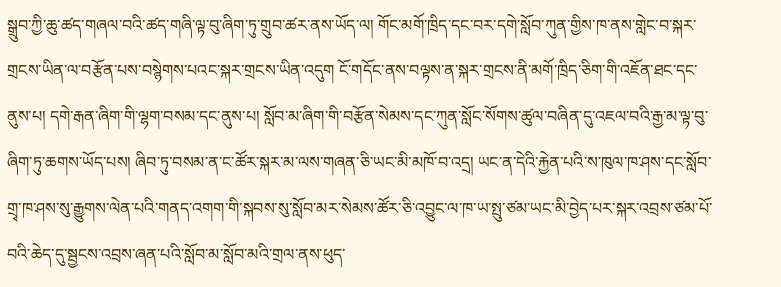སྒྲུབ་ཀྱི་ཆུ་ཚད་གཞལ་བའི་ཚད་གཞི་ལྟ་བུ་ཞིག་ཏུ་གྲུབ་ཚར་ནས་ཡོད་ལ། གོང་མགོ་ཁྲིད་དང་བར་དགེ་སློབ་ཀུན་གྱིས་ཁ་ནས་གླེང་བ་སྐར་གྲངས་ཡིན་ལ་བརྩོན་པས་བསྙེགས་པའང་སྐར་གྲངས་ཡིན་འདུག ངོ་གདོང་ནས་བལྟས་ན་སྐར་གྲངས་ནི་མགོ་ཁྲིད་ཅིག་གི་འཇོན་ཐང་དང་ནུས་པ། དགེ་རྒན་ཞིག་གི་ལྷག་བསམ་དང་ནུས་པ། སློབ་མ་ཞིག་གི་བརྩོན་སེམས་དང་ཀུན་སློང་སོགས་ཚུལ་བཞིན་དུ་འཇལ་བའི་རྒྱ་མ་ལྟ་བུ་ཞིག་ཏུ་ཆགས་ཡོད་པས། ཞིབ་ཏུ་བསམ་ན་ང་ཚོར་སྐར་མ་ལས་གཞན་ཅི་ཡང་མི་མཁོ་བ་འདྲ། ཡང་ན་དེའི་རྐྱེན་པའི་ས་ཁུལ་ཁ་ཤས་དང་སློབ་གྲྭ་ཁ་ཤས་སུ་རྒྱུགས་ལེན་པའི་གནད་འགག་གི་སྐབས་སུ་སློབ་མར་སེམས་ཚོར་ཅི་འབྱུང་ལ་ཁ་ཡ་སྤུ་ཙམ་ཡང་མི་བྱེད་པར་སྐར་འབྲས་ཙམ་པོ་བའི་ཆེད་དུ་སྦྱངས་འབྲས་ཞན་པའི་སློབ་མ་སློབ་མའི་གྲལ་ནས་ཕུད་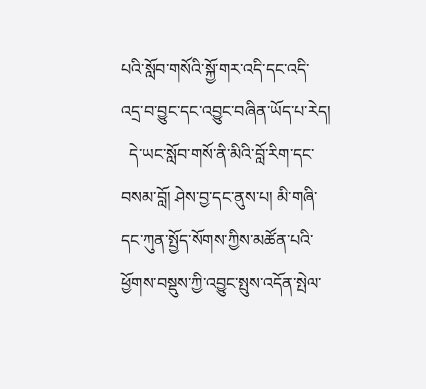པའི་སློབ་གསོའི་སྐྱོ་གར་འདི་དང་འདི་འདྲ་བ་བྱུང་དང་འབྱུང་བཞིན་ཡོད་པ་རེད།
  དེ་ཡང་སློབ་གསོ་ནི་མིའི་བློ་རིག་དང་བསམ་བློ། ཤེས་བྱ་དང་ནུས་པ། མི་གཞི་དང་ཀུན་སྤྱོད་སོགས་ཀྱིས་མཚོན་པའི་ཕྱོགས་བསྡུས་ཀྱི་འབྱུང་སྤུས་འདོན་སྤེལ་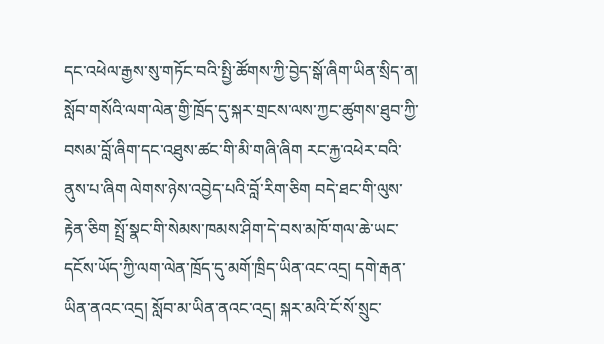དང་འཕེལ་རྒྱས་སུ་གཏོང་བའི་སྤྱི་ཚོགས་ཀྱི་བྱེད་སྒོ་ཞིག་ཡིན་སྲིད་ན། སློབ་གསོའི་ལག་ལེན་གྱི་ཁྲོད་དུ་སྐར་གྲངས་ལས་ཀྱང་ཚུགས་ཐུབ་ཀྱི་བསམ་བློ་ཞིག་དང་འཐུས་ཚང་གི་མི་གཞི་ཞིག རང་རྐྱ་འཕེར་བའི་ནུས་པ་ཞིག ལེགས་ཉེས་འབྱེད་པའི་བློ་རིག་ཅིག བདེ་ཐང་གི་ལུས་རྟེན་ཅིག སྤྲོ་སྣང་གི་སེམས་ཁམས་ཤིག་དེ་བས་མཁོ་གལ་ཆེ་ཡང་དངོས་ཡོད་ཀྱི་ལག་ལེན་ཁྲོད་དུ་མགོ་ཁྲིད་ཡིན་འང་འདྲ། དགེ་རྒན་ཡིན་ནའང་འདྲ། སློབ་མ་ཡིན་ནའང་འདྲ། སྐར་མའི་ངོ་སོ་སྲུང་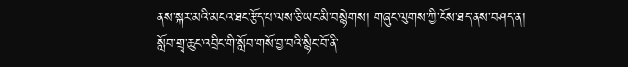ནས་སྐར་མའི་མངའ་ཐང་རྩོད་པ་ལས་ཅི་ཡང་མི་བསྙེགས། གཞུང་ལུགས་ཀྱི་ངོས་ཐད་ནས་བཤད་ན། སློབ་གྲྭ་ཆུང་འབྲིང་གི་སློབ་གསོ་བྱ་བའི་སྙིང་བོ་ནི་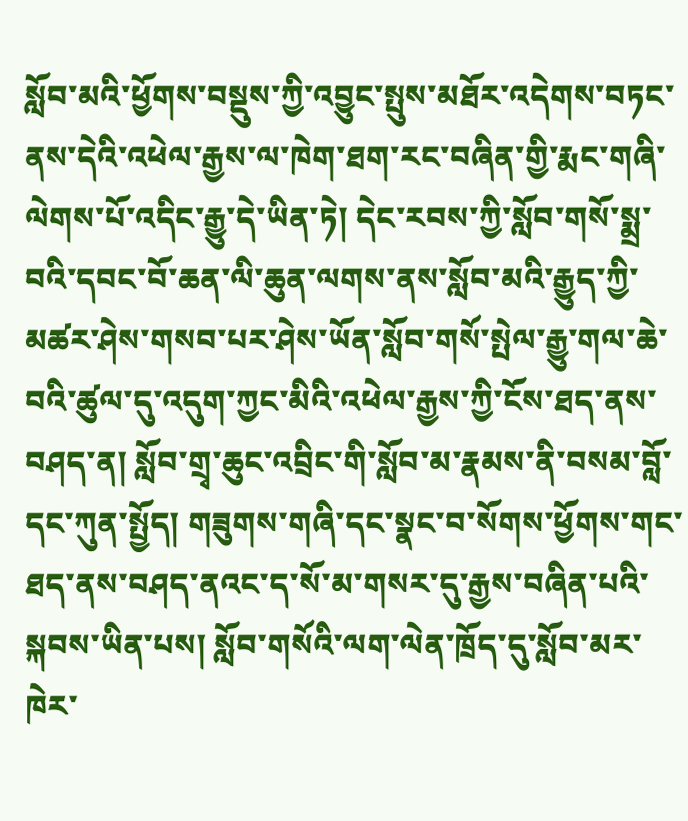སློབ་མའི་ཕྱོགས་བསྡུས་ཀྱི་འབྱུང་སྤུས་མཐོར་འདེགས་བཏང་ནས་དེའི་འཕེལ་རྒྱས་ལ་ཁེག་ཐག་རང་བཞིན་གྱི་རྨང་གཞི་ལེགས་པོ་འདིང་རྒྱུ་དེ་ཡིན་ཏེ། དེང་རབས་ཀྱི་སློབ་གསོ་སྨྲ་བའི་དབང་བོ་ཆན་ལི་ཆུན་ལགས་ནས་སློབ་མའི་རྒྱུད་ཀྱི་མཚར་ཤེས་གསབ་པར་ཤེས་ཡོན་སློབ་གསོ་སྤེལ་རྒྱུ་གལ་ཆེ་བའི་ཚུལ་དུ་འདུག་ཀྱང་མིའི་འཕེལ་རྒྱས་ཀྱི་ངོས་ཐད་ནས་བཤད་ན། སློབ་གྲྭ་ཆུང་འབྲིང་གི་སློབ་མ་རྣམས་ནི་བསམ་བློ་དང་ཀུན་སྤྱོད། གཟུགས་གཞི་དང་སྣང་བ་སོགས་ཕྱོགས་གང་ཐད་ནས་བཤད་ནའང་ད་སོ་མ་གསར་དུ་རྒྱས་བཞིན་པའི་སྐབས་ཡིན་པས། སློབ་གསོའི་ལག་ལེན་ཁྲོད་དུ་སློབ་མར་ཁེར་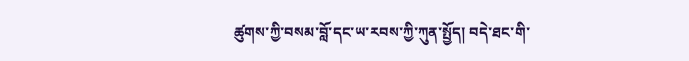ཚུགས་ཀྱི་བསམ་བློ་དང་ཡ་རབས་ཀྱི་ཀུན་སྤྱོད། བདེ་ཐང་གི་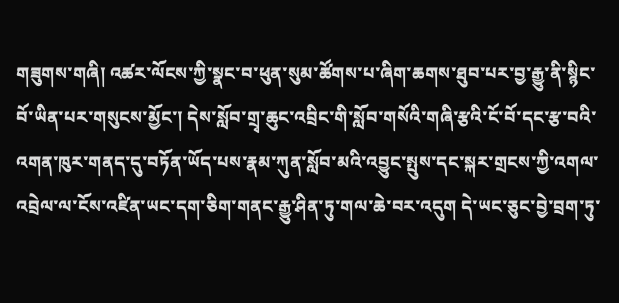གཟུགས་གཞི། འཚར་ལོངས་ཀྱི་སྣང་བ་ཕུན་སུམ་ཚོགས་པ་ཞིག་ཆགས་ཐུབ་པར་བྱ་རྒྱུ་ནི་སྙིང་བོ་ཡིན་པར་གསུངས་མྱོང་། དེས་སློབ་གྲྭ་ཆུང་འབྲིང་གི་སློབ་གསོའི་གཞི་རྩའི་ངོ་བོ་དང་རྩ་བའི་འགན་ཁུར་གནད་དུ་བཏོན་ཡོད་པས་རྣམ་ཀུན་སློབ་མའི་འབྱུང་སྤུས་དང་སྐར་གྲངས་ཀྱི་འགལ་འབྲེལ་ལ་ངོས་འཛིན་ཡང་དག་ཅིག་གནང་རྒྱུ་ཤིན་ཏུ་གལ་ཆེ་བར་འདུག དེ་ཡང་ཅུང་བྱེ་བྲག་ཏུ་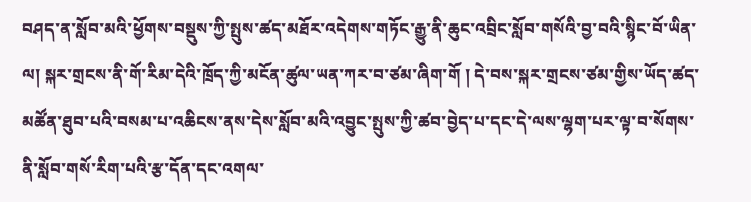བཤད་ན་སློབ་མའི་ཕྱོགས་བསྡུས་ཀྱི་སྤུས་ཚད་མཐོར་འདེགས་གཏོང་རྒྱུ་ནི་ཆུང་འབྲིང་སློབ་གསོའི་བྱ་བའི་སྙིང་བོ་ཡིན་ལ། སྐར་གྲངས་ནི་གོ་རིམ་དེའི་ཁྲོད་ཀྱི་མངོན་ཚུལ་ཡན་ཀར་བ་ཙམ་ཞིག་གོ ། དེ་བས་སྐར་གྲངས་ཙམ་གྱིས་ཡོད་ཚད་མཚོན་ཐུབ་པའི་བསམ་པ་འཆིངས་ནས་དེས་སློབ་མའི་འབྱུང་སྤུས་ཀྱི་ཚབ་བྱེད་པ་དང་དེ་ལས་ལྷག་པར་ལྟ་བ་སོགས་ནི་སློབ་གསོ་རིག་པའི་རྩ་དོན་དང་འགལ་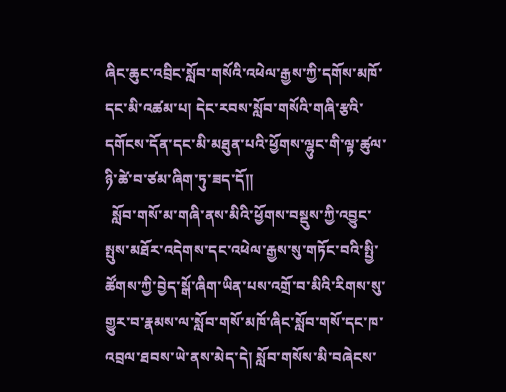ཞིང་ཆུང་འབྲིང་སློབ་གསོའི་འཕེལ་རྒྱས་ཀྱི་དགོས་མཁོ་དང་མི་འཚམ་པ། དེང་རབས་སློབ་གསོའི་གཞི་རྩའི་དགོངས་དོན་དང་མི་མཐུན་པའི་ཕྱོགས་ལྷུང་གི་ལྟ་ཚུལ་ཉི་ཚེ་བ་ཙམ་ཞིག་ཏུ་ཟད་དོ།།
  སློབ་གསོ་མ་གཞི་ནས་མིའི་ཕྱོགས་བསྡུས་ཀྱི་འབྱུང་སྤུས་མཐོར་འདེགས་དང་འཕེལ་རྒྱས་སུ་གཏོང་བའི་སྤྱི་ཚོགས་ཀྱི་བྱེད་སྒོ་ཞིག་ཡིན་པས་འགྲོ་བ་མིའི་རིགས་སུ་གྱུར་བ་རྣམས་ལ་སློབ་གསོ་མཁོ་ཞིང་སློབ་གསོ་དང་ཁ་འབྲལ་ཐབས་ཡེ་ནས་མེད་དེ། སློབ་གསོས་མི་བཞེངས་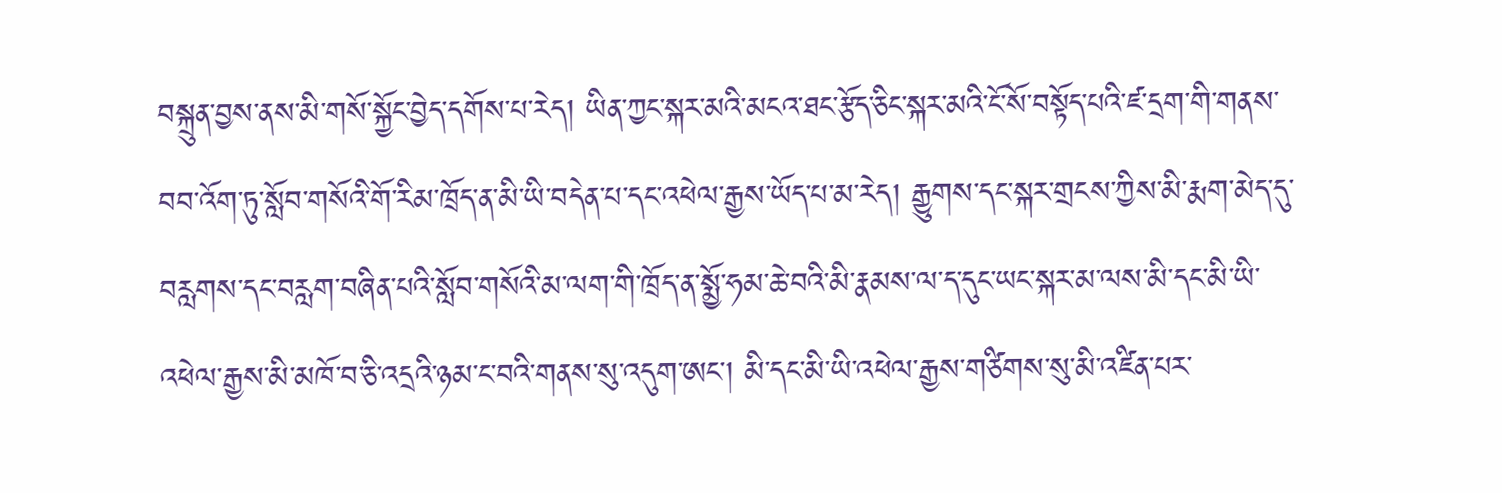བསྐྲུན་བྱས་ནས་མི་གསོ་སྐྱོང་བྱེད་དགོས་པ་རེད། ཡིན་ཀྱང་སྐར་མའི་མངའ་ཐང་རྩོད་ཅིང་སྐར་མའི་ངོ་སོ་བསྟོད་པའི་ཛ་དྲག་གི་གནས་བབ་འོག་ཏུ་སློབ་གསོའི་གོ་རིམ་ཁྲོད་ན་མི་ཡི་བདེན་པ་དང་འཕེལ་རྒྱས་ཡོད་པ་མ་རེད། རྒྱུགས་དང་སྐར་གྲངས་ཀྱིས་མི་རྨག་མེད་དུ་བརླགས་དང་བརླག་བཞིན་པའི་སློབ་གསོའི་མ་ལག་གི་ཁྲོད་ན་སྨྱོ་ཧམ་ཆེ་བའི་མི་རྣམས་ལ་ད་དུང་ཡང་སྐར་མ་ལས་མི་དང་མི་ཡི་འཕེལ་རྒྱས་མི་མཁོ་བ་ཅི་འདྲའི་ཉམ་ང་བའི་གནས་སུ་འདུག་ཨང་། མི་དང་མི་ཡི་འཕེལ་རྒྱས་གཙིགས་སུ་མི་འཛིན་པར་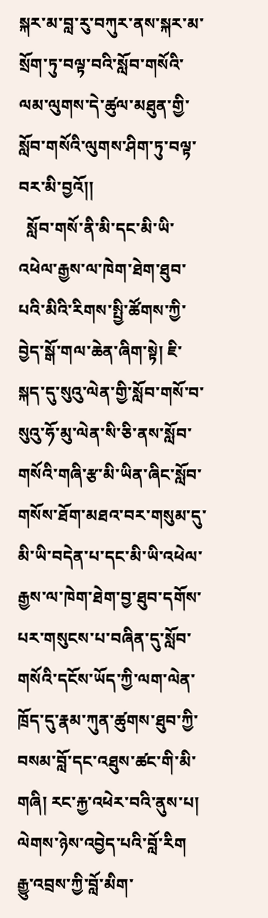སྐར་མ་བླ་རུ་བཀུར་ནས་སྐར་མ་སྲོག་ཏུ་བལྟ་བའི་སློབ་གསོའི་ལམ་ལུགས་དེ་ཚུལ་མཐུན་གྱི་སློབ་གསོའི་ལུགས་ཤིག་ཏུ་བལྟ་བར་མི་བྱའོ།།
  སློབ་གསོ་ནི་མི་དང་མི་ཡི་འཕེལ་རྒྱས་ལ་ཁེག་ཐེག་ཐུབ་པའི་མིའི་རིགས་སྤྱི་ཚོགས་ཀྱི་བྱེད་སྒོ་གལ་ཆེན་ཞིག་སྟེ། ཇི་སྐད་དུ་སུའུ་ལེན་གྱི་སློབ་གསོ་བ་སུའུ་ཧོ་མུ་ལེན་སི་ཅི་ནས་སློབ་གསོའི་གཞི་རྩ་མི་ཡིན་ཞིང་སློབ་གསོས་ཐོག་མཐའ་བར་གསུམ་དུ་མི་ཡི་བདེན་པ་དང་མི་ཡི་འཕེལ་རྒྱས་ལ་ཁེག་ཐེག་བྱ་ཐུབ་དགོས་པར་གསུངས་པ་བཞིན་དུ་སློབ་གསོའི་དངོས་ཡོད་ཀྱི་ལག་ལེན་ཁྲོད་དུ་རྣམ་ཀུན་ཚུགས་ཐུབ་ཀྱི་བསམ་བློ་དང་འཐུས་ཚང་གི་མི་གཞི། རང་རྐྱ་འཕེར་བའི་ནུས་པ། ལེགས་ཉེས་འབྱེད་པའི་བློ་རིག རྒྱུ་འབྲས་ཀྱི་བློ་མིག་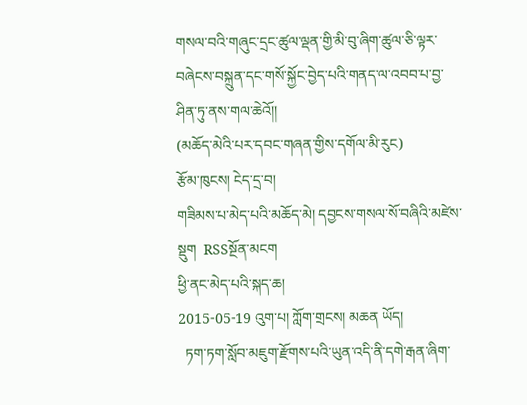གསལ་བའི་གཞུང་དྲང་ཚུལ་ལྡན་གྱི་མི་བུ་ཞིག་ཚུལ་ཅི་ལྟར་བཞེངས་བསྐྲུན་དང་གསོ་སྐྱོང་བྱེད་པའི་གནད་ལ་འབབ་པ་བྱ་ཤིན་ཏུ་ནས་གལ་ཆེའོ།།
(མཆོད་མེའི་པར་དབང་གཞན་གྱིས་དགོལ་མི་རུང)
རྩོམ་ཁུངས། ངེད་དྲ་བ།
གཟིམས་པ་མེད་པའི་མཆོད་མེ། དབྱངས་གསལ་སོ་བཞིའི་མཛེས་སྡུག  RSSསྔོན་མངག
ཕྱི་ནང་མེད་པའི་སྐད་ཆ།
2015-05-19 འུག་པ། ཀློག་གྲངས། མཆན ཡོད།
  ཏག་ཏག་སློབ་མཇུག་རྫོགས་པའི་ཡུན་འདི་ནི་དགེ་རྒན་ཞིག་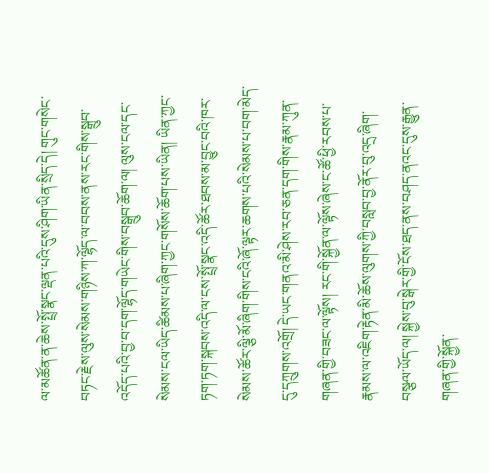ལ་མཚོན་ན་ཆེས་སྤྲོ་སྣང་ལྡན་པའི་དུས་ཤིག་ཡིན་སྲིད་དེ། གུང་གསེང་བཏང་རྗེས་ལུས་སེམས་གཉིས་ཀ་ལྷོད་ལ་བབས་ནས་རང་གིས་སྒྲུབ་འདོད་པའི་བྱ་བ་དག་ལྷོད་གཡེང་གིས་བསྒྲུབ་ཆོག་ལ། ལུས་ངལ་དང་སེམས་ངལ་ཡིད་ཚིམས་པ་ཞིག་ཀྱང་གསོས་ཆོག་པས་ཡིན། ཡིན་ཀྱང་ཏག་ཏག་སྐབས་འདི་ལ་ངས་སྤྲོ་སྣང་འདི་ཚོར་ཐབས་མ་བྱུང་བའི་ཁར་སེམས་ཚོར་ལྕི་མོ་ཞིག་གིས་ངའི་ཞོ་ལྟར་ཆགས་པའི་སེམས་པ་བག་མེད་དུ་དཀྲུགས་འགྲོ། དེ་ཡང་གནའ་མི་ཤེས་རབ་ཅན་དག་གིས་རྣམ་ཀུན་གཞན་གྱི་བཟང་ལ་ལྟོས། རང་གི་སྐྱོན་ལ་ལྟོས་ཞེས་ང་ཚོ་ཕྱི་རབས་པ་རྣམས་ལ་འཇིག་རྟེན་མི་ཆོས་ལུགས་ཀྱི་བསླབ་བྱ་ནོར་བུ་འདྲ་ཞིག་བསྩལ་ཡོད་ལ། སྐྱེས་བུ་སྒེར་གྱི་ངོས་ཐད་ནས་བཤད་ནའང་དུས་རྒྱུན་གཞན་གྱི་སྐྱོན་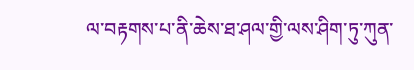ལ་བརྟགས་པ་ནི་ཆེས་ཐ་ཤལ་གྱི་ལས་ཤིག་ཏུ་ཀུན་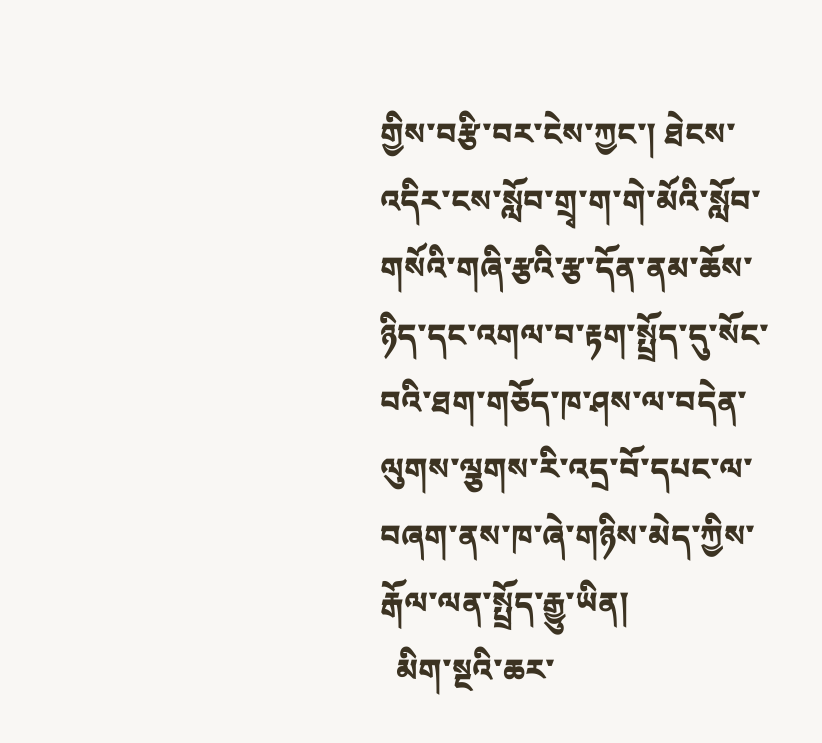གྱིས་བརྩི་བར་ངེས་ཀྱང་། ཐེངས་འདིར་ངས་སློབ་གྲྭ་ག་གེ་མོའི་སློབ་གསོའི་གཞི་རྩའི་རྩ་དོན་ནམ་ཆོས་ཉིད་དང་འགལ་བ་རྟག་སྤྲོད་དུ་སོང་བའི་ཐག་གཅོད་ཁ་ཤས་ལ་བདེན་ལུགས་ལྕགས་རི་འདྲ་བོ་དཔང་ལ་བཞག་ནས་ཁ་ཞེ་གཉིས་མེད་ཀྱིས་རྒོལ་ལན་སྤྲོད་རྒྱུ་ཡིན།
  མིག་སྔའི་ཆར་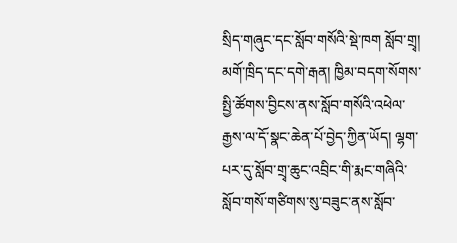སྲིད་གཞུང་དང་སློབ་གསོའི་སྡེ་ཁག སློབ་གྲྭ། མགོ་ཁྲིད་དང་དགེ་རྒན། ཁྱིམ་བདག་སོགས་སྤྱི་ཚོགས་བྱིངས་ནས་སློབ་གསོའི་འཕེལ་རྒྱས་ལ་དོ་སྣང་ཆེན་པོ་བྱེད་ཀྱིན་ཡོད། ལྷག་པར་དུ་སློབ་གྲྭ་ཆུང་འབྲིང་གི་རྨང་གཞིའི་སློབ་གསོ་གཙིགས་སུ་བཟུང་ནས་སློབ་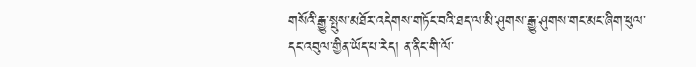གསོའི་རྒྱུ་སྤུས་མཐོར་འདེགས་གཏོང་བའི་ཐད་ལ་མི་ཤུགས་རྒྱུ་ཤུགས་གང་མང་ཞིག་ཕུལ་དང་འབུལ་གྱིན་ཡོད་པ་རེད། ན་ནིང་གི་ལོ་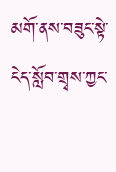མགོ་ནས་བཟུང་སྟེ་ངེད་སློབ་གྲྭས་ཀྱང་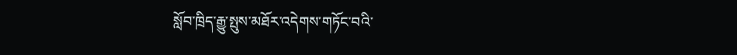སློབ་ཁྲིད་རྒྱུ་སྤུས་མཐོར་འདེགས་གཏོང་བའི་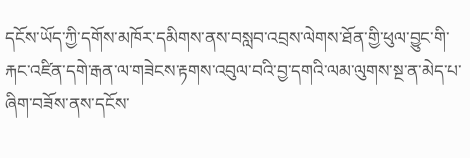དངོས་ཡོད་ཀྱི་དགོས་མཁོར་དམིགས་ནས་བསླབ་འབྲས་ལེགས་ཐོན་གྱི་ཕུལ་བྱུང་གི་རྐང་འཛིན་དགེ་རྒན་ལ་གཟེངས་རྟགས་འབུལ་བའི་བྱ་དགའི་ལམ་ལུགས་སྔ་ན་མེད་པ་ཞིག་བཟོས་ནས་དངོས་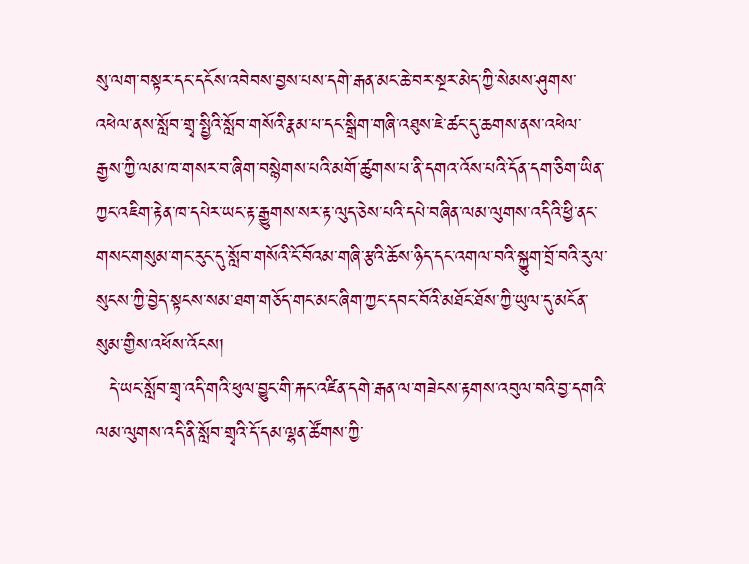སུ་ལག་བསྟར་དང་དངོས་འབེབས་བྱས་པས་དགེ་རྒན་མང་ཆེ་བར་སྔར་མེད་ཀྱི་སེམས་ཤུགས་འཕེལ་ནས་སློབ་གྲྭ་སྤྱིའི་སློབ་གསོའི་རྣམ་པ་དང་སྒྲིག་གཞི་འཐུས་ཇེ་ཚང་དུ་ཆགས་ནས་འཕེལ་རྒྱས་ཀྱི་ལམ་ཁ་གསར་བ་ཞིག་བསྙེགས་པའི་མགོ་ཚུགས་པ་ནི་དགའ་འོས་པའི་དོན་དག་ཅིག་ཡིན་ཀྱང་འཇིག་རྟེན་ཁ་དཔེར་ཡང་རྟ་རྒྱུགས་སར་རྟ་ལུད་ཅེས་པའི་དཔེ་བཞིན་ལམ་ལུགས་འདིའི་ཕྱི་ནང་གསང་གསུམ་གང་རུང་དུ་སློབ་གསོའི་ངོ་བོའམ་གཞི་རྩའི་ཆོས་ཉིད་དང་འགལ་བའི་སྐྱུག་བྲོ་བའི་རུལ་སུངས་ཀྱི་བྱེད་སྟངས་སམ་ཐག་གཅོད་གང་མང་ཞིག་ཀྱང་དབང་བོའི་མཐོང་ཐོས་ཀྱི་ཡུལ་དུ་མངོན་སུམ་གྱིས་འཕོས་འོངས།
  དེ་ཡང་སློབ་གྲྭ་འདི་གའི་ཕུལ་བྱུང་གི་རྐང་འཛིན་དགེ་རྒན་ལ་གཟེངས་རྟགས་འབུལ་བའི་བྱ་དགའི་ལམ་ལུགས་འདི་ནི་སློབ་གྲྭའི་དོ་དམ་ལྷན་ཚོགས་ཀྱི་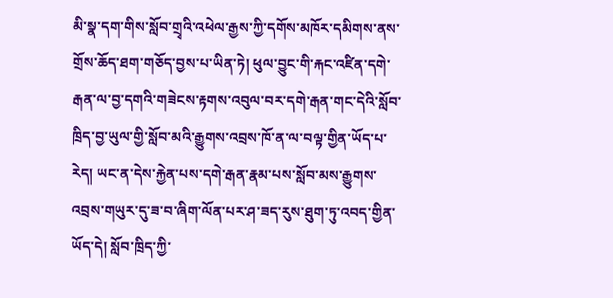མི་སྣ་དག་གིས་སློབ་གྲྭའི་འཕེལ་རྒྱས་ཀྱི་དགོས་མཁོར་དམིགས་ནས་གྲོས་ཆོད་ཐག་གཅོད་བྱས་པ་ཡིན་ཏེ། ཕུལ་བྱུང་གི་རྐང་འཛིན་དགེ་རྒན་ལ་བྱ་དགའི་གཟེངས་རྟགས་འབུལ་བར་དགེ་རྒན་གང་དེའི་སློབ་ཁྲིད་བྱ་ཡུལ་གྱི་སློབ་མའི་རྒྱུགས་འབྲས་ཁོ་ན་ལ་བལྟ་གྱིན་ཡོད་པ་རེད། ཡང་ན་དེས་རྐྱེན་པས་དགེ་རྒན་རྣམ་པས་སློབ་མས་རྒྱུགས་འབྲས་གཡུར་དུ་ཟ་བ་ཞིག་ལོན་པར་ཤ་ཟད་རུས་ཐུག་ཏུ་འབད་གྱིན་ཡོད་དེ། སློབ་ཁྲིད་ཀྱི་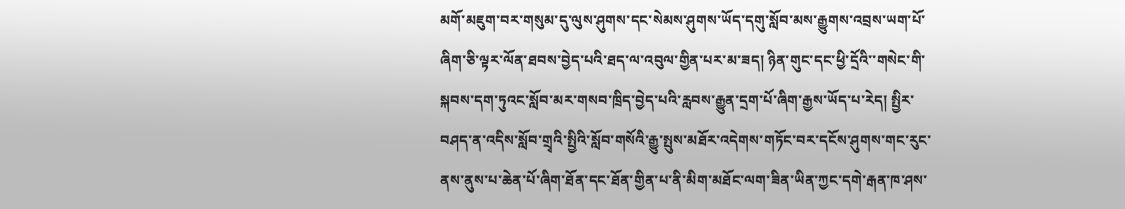མགོ་མཇུག་བར་གསུམ་དུ་ལུས་ཤུགས་དང་སེམས་ཤུགས་ཡོད་དགུ་སློབ་མས་རྒྱུགས་འབྲས་ཡག་པོ་ཞིག་ཅི་ལྟར་ལོན་ཐབས་བྱེད་པའི་ཐད་ལ་འབུལ་གྱིན་པར་མ་ཟད། ཉིན་གུང་དང་ཕྱི་དྲོའི་་གསེང་གི་སྐབས་དག་ཏུའང་སློབ་མར་གསབ་ཁྲིད་བྱེད་པའི་རླབས་རྒྱུན་དྲག་པོ་ཞིག་རྒྱས་ཡོད་པ་རེད། སྤྱིར་བཤད་ན་འདིས་སློབ་གྲྭའི་སྤྱིའི་སློབ་གསོའི་རྒྱུ་སྤུས་མཐོར་འདེགས་གཏོང་བར་དངོས་ཤུགས་གང་རུང་ནས་ནུས་པ་ཆེན་པོ་ཞིག་ཐོན་དང་ཐོན་གྱིན་པ་ནི་མིག་མཐོང་ལག་ཟིན་ཡིན་ཀྱང་དགེ་རྒན་ཁ་ཤས་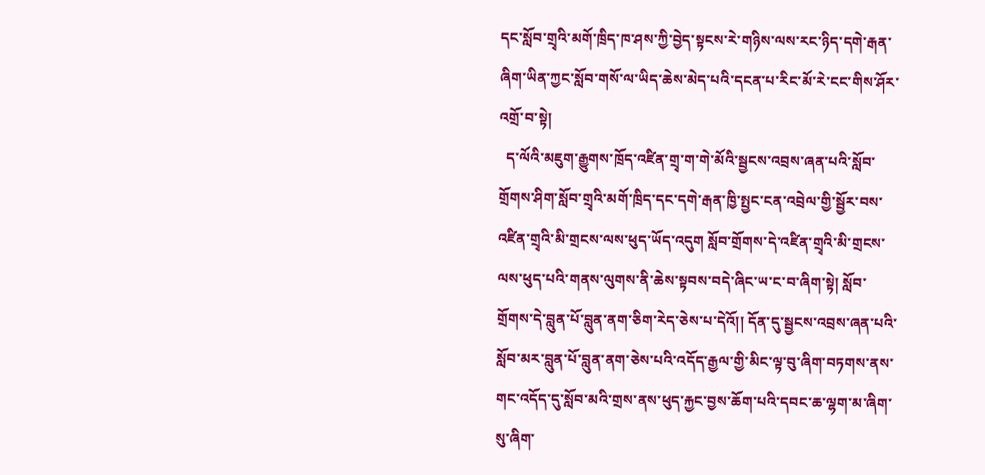དང་སློབ་གྲྭའི་མགོ་ཁྲིད་ཁ་ཤས་ཀྱི་བྱེད་སྟངས་རེ་གཉིས་ལས་རང་ཉིད་དགེ་རྒན་ཞིག་ཡིན་ཀྱང་སློབ་གསོ་ལ་ཡིད་ཆེས་མེད་པའི་དངན་པ་རིང་མོ་རེ་ངང་གིས་ཤོར་འགྲོ་བ་སྟེ།
  ད་ལོའི་མཇུག་རྒྱུགས་ཁྲོད་འཛིན་གྲྭ་ག་གེ་མོའི་སྦྱངས་འབྲས་ཞན་པའི་སློབ་གྲོགས་ཤིག་སློབ་གྲྭའི་མགོ་ཁྲིད་དང་དགེ་རྒན་ཁྱི་སྤྱང་ངན་འབྲེལ་གྱི་སྦྱོར་བས་འཛིན་གྲྭའི་མི་གྲངས་ལས་ཕུད་ཡོད་འདུག སློབ་གྲོགས་དེ་འཛིན་གྲྭའི་མི་གྲངས་ལས་ཕུད་པའི་གནས་ལུགས་ནི་ཆེས་སྟབས་བདེ་ཞིང་ཡ་ང་བ་ཞིག་སྟེ། སློབ་གྲོགས་དེ་བླུན་པོ་བླུན་ནག་ཅིག་རེད་ཅེས་པ་དེའོ།། དོན་དུ་སྦྱངས་འབྲས་ཞན་པའི་སློབ་མར་བླུན་པོ་བླུན་ནག་ཅེས་པའི་འདོད་རྒྱལ་གྱི་མིང་ལྟ་བུ་ཞིག་བཏགས་ནས་གང་འདོད་དུ་སློབ་མའི་གྲས་ནས་ཕུད་རྐྱང་བྱས་ཆོག་པའི་དབང་ཆ་ལྷག་མ་ཞིག་སུ་ཞིག་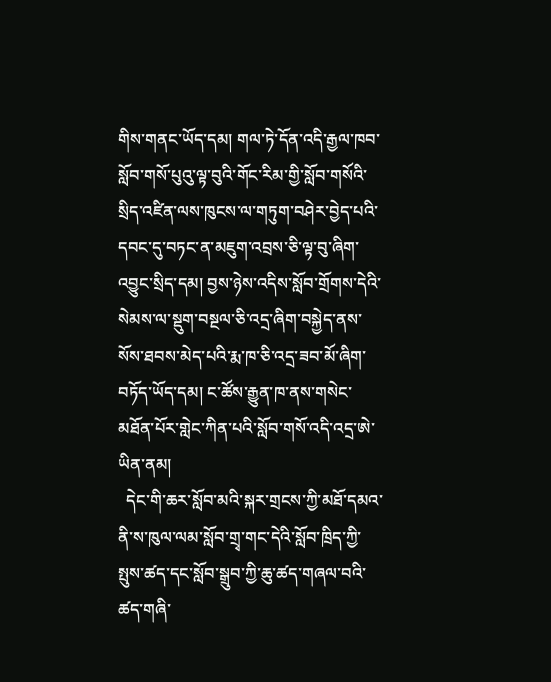གིས་གནང་ཡོད་དམ། གལ་ཏེ་དོན་འདི་རྒྱལ་ཁབ་སློབ་གསོ་པུའུ་ལྟ་བུའི་གོང་རིམ་གྱི་སློབ་གསོའི་སྲིད་འཛིན་ལས་ཁུངས་ལ་གཏུག་བཤེར་བྱེད་པའི་དབང་དུ་བཏང་ན་མཇུག་འབྲས་ཅི་ལྟ་བུ་ཞིག་འབྱུང་སྲིད་དམ། བྱས་ཉེས་འདིས་སློབ་གྲོགས་དེའི་སེམས་ལ་སྡུག་བསྔལ་ཅི་འདྲ་ཞིག་བསྐྱེད་ནས་སོས་ཐབས་མེད་པའི་རྨ་ཁ་ཅི་འདྲ་ཟབ་མོ་ཞིག་བཏོད་ཡོད་དམ། ང་ཚོས་རྒྱུན་ཁ་ནས་གསེང་མཐོན་པོར་གླེང་ཀིན་པའི་སློབ་གསོ་འདི་འདྲ་ཨེ་ཡིན་ནམ།
  དེང་གི་ཆར་སློབ་མའི་སྐར་གྲངས་ཀྱི་མཐོ་དམའ་ནི་ས་ཁུལ་ལམ་སློབ་གྲྭ་གང་དེའི་སློབ་ཁྲིད་ཀྱི་སྤུས་ཚད་དང་སློབ་སྒྲུབ་ཀྱི་ཆུ་ཚད་གཞལ་བའི་ཚད་གཞི་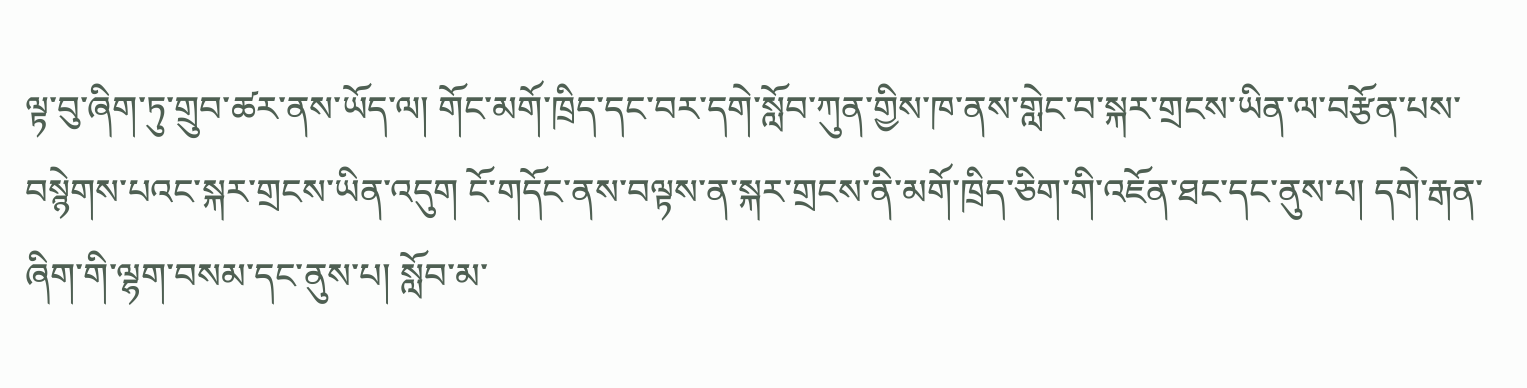ལྟ་བུ་ཞིག་ཏུ་གྲུབ་ཚར་ནས་ཡོད་ལ། གོང་མགོ་ཁྲིད་དང་བར་དགེ་སློབ་ཀུན་གྱིས་ཁ་ནས་གླེང་བ་སྐར་གྲངས་ཡིན་ལ་བརྩོན་པས་བསྙེགས་པའང་སྐར་གྲངས་ཡིན་འདུག ངོ་གདོང་ནས་བལྟས་ན་སྐར་གྲངས་ནི་མགོ་ཁྲིད་ཅིག་གི་འཇོན་ཐང་དང་ནུས་པ། དགེ་རྒན་ཞིག་གི་ལྷག་བསམ་དང་ནུས་པ། སློབ་མ་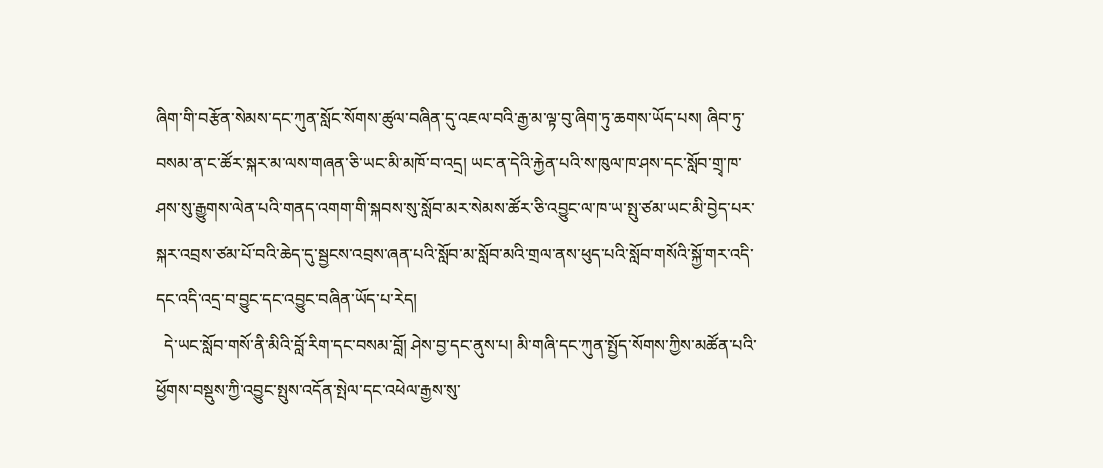ཞིག་གི་བརྩོན་སེམས་དང་ཀུན་སློང་སོགས་ཚུལ་བཞིན་དུ་འཇལ་བའི་རྒྱ་མ་ལྟ་བུ་ཞིག་ཏུ་ཆགས་ཡོད་པས། ཞིབ་ཏུ་བསམ་ན་ང་ཚོར་སྐར་མ་ལས་གཞན་ཅི་ཡང་མི་མཁོ་བ་འདྲ། ཡང་ན་དེའི་རྐྱེན་པའི་ས་ཁུལ་ཁ་ཤས་དང་སློབ་གྲྭ་ཁ་ཤས་སུ་རྒྱུགས་ལེན་པའི་གནད་འགག་གི་སྐབས་སུ་སློབ་མར་སེམས་ཚོར་ཅི་འབྱུང་ལ་ཁ་ཡ་སྤུ་ཙམ་ཡང་མི་བྱེད་པར་སྐར་འབྲས་ཙམ་པོ་བའི་ཆེད་དུ་སྦྱངས་འབྲས་ཞན་པའི་སློབ་མ་སློབ་མའི་གྲལ་ནས་ཕུད་པའི་སློབ་གསོའི་སྐྱོ་གར་འདི་དང་འདི་འདྲ་བ་བྱུང་དང་འབྱུང་བཞིན་ཡོད་པ་རེད།
  དེ་ཡང་སློབ་གསོ་ནི་མིའི་བློ་རིག་དང་བསམ་བློ། ཤེས་བྱ་དང་ནུས་པ། མི་གཞི་དང་ཀུན་སྤྱོད་སོགས་ཀྱིས་མཚོན་པའི་ཕྱོགས་བསྡུས་ཀྱི་འབྱུང་སྤུས་འདོན་སྤེལ་དང་འཕེལ་རྒྱས་སུ་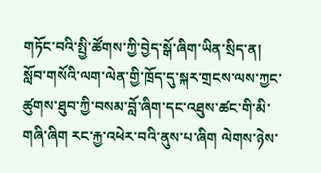གཏོང་བའི་སྤྱི་ཚོགས་ཀྱི་བྱེད་སྒོ་ཞིག་ཡིན་སྲིད་ན། སློབ་གསོའི་ལག་ལེན་གྱི་ཁྲོད་དུ་སྐར་གྲངས་ལས་ཀྱང་ཚུགས་ཐུབ་ཀྱི་བསམ་བློ་ཞིག་དང་འཐུས་ཚང་གི་མི་གཞི་ཞིག རང་རྐྱ་འཕེར་བའི་ནུས་པ་ཞིག ལེགས་ཉེས་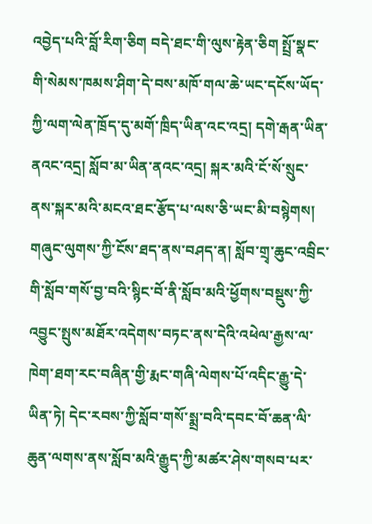འབྱེད་པའི་བློ་རིག་ཅིག བདེ་ཐང་གི་ལུས་རྟེན་ཅིག སྤྲོ་སྣང་གི་སེམས་ཁམས་ཤིག་དེ་བས་མཁོ་གལ་ཆེ་ཡང་དངོས་ཡོད་ཀྱི་ལག་ལེན་ཁྲོད་དུ་མགོ་ཁྲིད་ཡིན་འང་འདྲ། དགེ་རྒན་ཡིན་ནའང་འདྲ། སློབ་མ་ཡིན་ནའང་འདྲ། སྐར་མའི་ངོ་སོ་སྲུང་ནས་སྐར་མའི་མངའ་ཐང་རྩོད་པ་ལས་ཅི་ཡང་མི་བསྙེགས། གཞུང་ལུགས་ཀྱི་ངོས་ཐད་ནས་བཤད་ན། སློབ་གྲྭ་ཆུང་འབྲིང་གི་སློབ་གསོ་བྱ་བའི་སྙིང་བོ་ནི་སློབ་མའི་ཕྱོགས་བསྡུས་ཀྱི་འབྱུང་སྤུས་མཐོར་འདེགས་བཏང་ནས་དེའི་འཕེལ་རྒྱས་ལ་ཁེག་ཐག་རང་བཞིན་གྱི་རྨང་གཞི་ལེགས་པོ་འདིང་རྒྱུ་དེ་ཡིན་ཏེ། དེང་རབས་ཀྱི་སློབ་གསོ་སྨྲ་བའི་དབང་བོ་ཆན་ལི་ཆུན་ལགས་ནས་སློབ་མའི་རྒྱུད་ཀྱི་མཚར་ཤེས་གསབ་པར་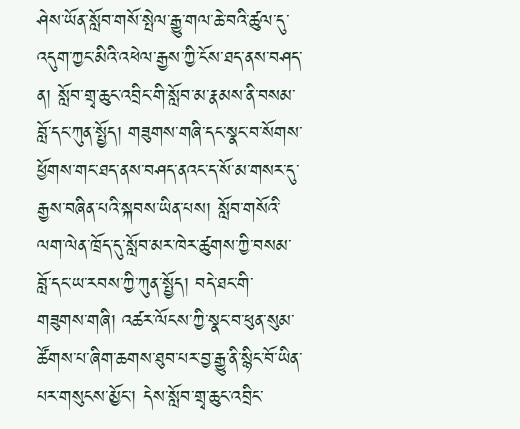ཤེས་ཡོན་སློབ་གསོ་སྤེལ་རྒྱུ་གལ་ཆེ་བའི་ཚུལ་དུ་འདུག་ཀྱང་མིའི་འཕེལ་རྒྱས་ཀྱི་ངོས་ཐད་ནས་བཤད་ན། སློབ་གྲྭ་ཆུང་འབྲིང་གི་སློབ་མ་རྣམས་ནི་བསམ་བློ་དང་ཀུན་སྤྱོད། གཟུགས་གཞི་དང་སྣང་བ་སོགས་ཕྱོགས་གང་ཐད་ནས་བཤད་ནའང་ད་སོ་མ་གསར་དུ་རྒྱས་བཞིན་པའི་སྐབས་ཡིན་པས། སློབ་གསོའི་ལག་ལེན་ཁྲོད་དུ་སློབ་མར་ཁེར་ཚུགས་ཀྱི་བསམ་བློ་དང་ཡ་རབས་ཀྱི་ཀུན་སྤྱོད། བདེ་ཐང་གི་གཟུགས་གཞི། འཚར་ལོངས་ཀྱི་སྣང་བ་ཕུན་སུམ་ཚོགས་པ་ཞིག་ཆགས་ཐུབ་པར་བྱ་རྒྱུ་ནི་སྙིང་བོ་ཡིན་པར་གསུངས་མྱོང་། དེས་སློབ་གྲྭ་ཆུང་འབྲིང་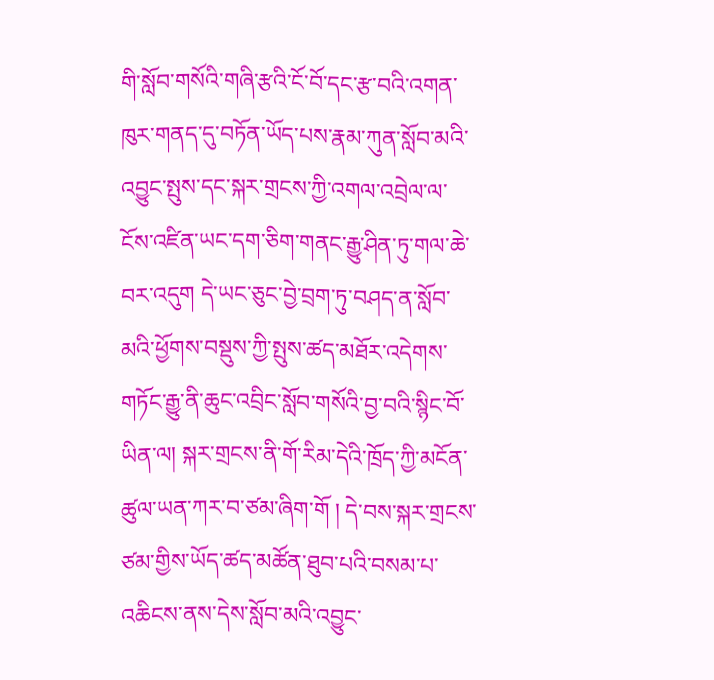གི་སློབ་གསོའི་གཞི་རྩའི་ངོ་བོ་དང་རྩ་བའི་འགན་ཁུར་གནད་དུ་བཏོན་ཡོད་པས་རྣམ་ཀུན་སློབ་མའི་འབྱུང་སྤུས་དང་སྐར་གྲངས་ཀྱི་འགལ་འབྲེལ་ལ་ངོས་འཛིན་ཡང་དག་ཅིག་གནང་རྒྱུ་ཤིན་ཏུ་གལ་ཆེ་བར་འདུག དེ་ཡང་ཅུང་བྱེ་བྲག་ཏུ་བཤད་ན་སློབ་མའི་ཕྱོགས་བསྡུས་ཀྱི་སྤུས་ཚད་མཐོར་འདེགས་གཏོང་རྒྱུ་ནི་ཆུང་འབྲིང་སློབ་གསོའི་བྱ་བའི་སྙིང་བོ་ཡིན་ལ། སྐར་གྲངས་ནི་གོ་རིམ་དེའི་ཁྲོད་ཀྱི་མངོན་ཚུལ་ཡན་ཀར་བ་ཙམ་ཞིག་གོ ། དེ་བས་སྐར་གྲངས་ཙམ་གྱིས་ཡོད་ཚད་མཚོན་ཐུབ་པའི་བསམ་པ་འཆིངས་ནས་དེས་སློབ་མའི་འབྱུང་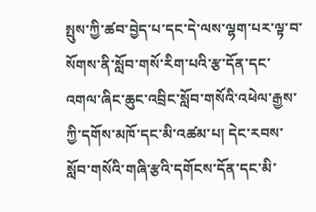སྤུས་ཀྱི་ཚབ་བྱེད་པ་དང་དེ་ལས་ལྷག་པར་ལྟ་བ་སོགས་ནི་སློབ་གསོ་རིག་པའི་རྩ་དོན་དང་འགལ་ཞིང་ཆུང་འབྲིང་སློབ་གསོའི་འཕེལ་རྒྱས་ཀྱི་དགོས་མཁོ་དང་མི་འཚམ་པ། དེང་རབས་སློབ་གསོའི་གཞི་རྩའི་དགོངས་དོན་དང་མི་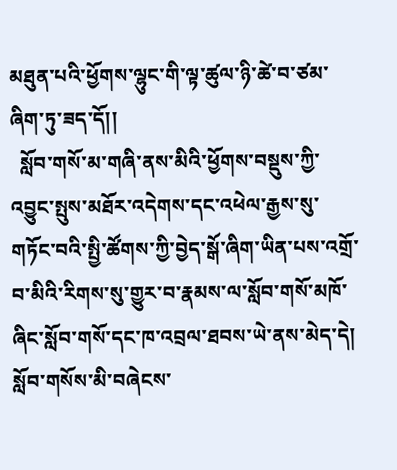མཐུན་པའི་ཕྱོགས་ལྷུང་གི་ལྟ་ཚུལ་ཉི་ཚེ་བ་ཙམ་ཞིག་ཏུ་ཟད་དོ།།
  སློབ་གསོ་མ་གཞི་ནས་མིའི་ཕྱོགས་བསྡུས་ཀྱི་འབྱུང་སྤུས་མཐོར་འདེགས་དང་འཕེལ་རྒྱས་སུ་གཏོང་བའི་སྤྱི་ཚོགས་ཀྱི་བྱེད་སྒོ་ཞིག་ཡིན་པས་འགྲོ་བ་མིའི་རིགས་སུ་གྱུར་བ་རྣམས་ལ་སློབ་གསོ་མཁོ་ཞིང་སློབ་གསོ་དང་ཁ་འབྲལ་ཐབས་ཡེ་ནས་མེད་དེ། སློབ་གསོས་མི་བཞེངས་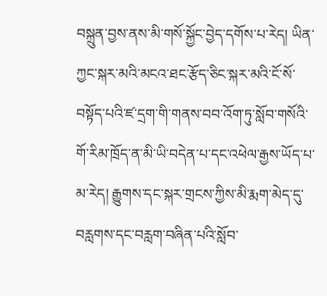བསྐྲུན་བྱས་ནས་མི་གསོ་སྐྱོང་བྱེད་དགོས་པ་རེད། ཡིན་ཀྱང་སྐར་མའི་མངའ་ཐང་རྩོད་ཅིང་སྐར་མའི་ངོ་སོ་བསྟོད་པའི་ཛ་དྲག་གི་གནས་བབ་འོག་ཏུ་སློབ་གསོའི་གོ་རིམ་ཁྲོད་ན་མི་ཡི་བདེན་པ་དང་འཕེལ་རྒྱས་ཡོད་པ་མ་རེད། རྒྱུགས་དང་སྐར་གྲངས་ཀྱིས་མི་རྨག་མེད་དུ་བརླགས་དང་བརླག་བཞིན་པའི་སློབ་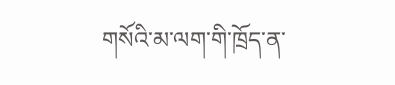གསོའི་མ་ལག་གི་ཁྲོད་ན་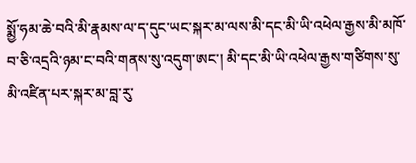སྨྱོ་ཧམ་ཆེ་བའི་མི་རྣམས་ལ་ད་དུང་ཡང་སྐར་མ་ལས་མི་དང་མི་ཡི་འཕེལ་རྒྱས་མི་མཁོ་བ་ཅི་འདྲའི་ཉམ་ང་བའི་གནས་སུ་འདུག་ཨང་། མི་དང་མི་ཡི་འཕེལ་རྒྱས་གཙིགས་སུ་མི་འཛིན་པར་སྐར་མ་བླ་རུ་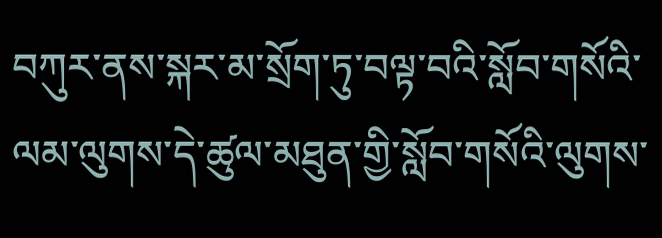བཀུར་ནས་སྐར་མ་སྲོག་ཏུ་བལྟ་བའི་སློབ་གསོའི་ལམ་ལུགས་དེ་ཚུལ་མཐུན་གྱི་སློབ་གསོའི་ལུགས་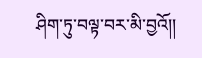ཤིག་ཏུ་བལྟ་བར་མི་བྱའོ།།